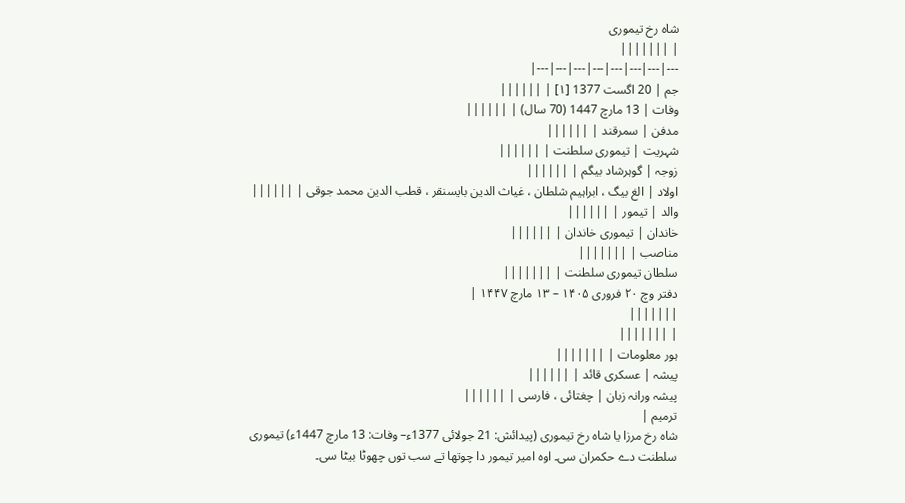شاہ رخ تیموری
| |||||||
---|---|---|---|---|---|---|---|
جم | 20 اگست 1377 [۱] | ||||||
وفات | 13 مارچ 1447 (70 سال) | ||||||
مدفن | سمرقند | ||||||
شہریت | تیموری سلطنت | ||||||
زوجہ | گوہرشاد بیگم | ||||||
اولاد | الغ بیگ ، ابراہیم شلطان ، غیاث الدین بایسنقر ، قطب الدین محمد جوقی | ||||||
والد | تیمور | ||||||
خاندان | تیموری خاندان | ||||||
مناصب | |||||||
سلطان تیموری سلطنت | |||||||
دفتر وچ ۲۰ فروری ۱۴۰۵ – ۱۳ مارچ ۱۴۴۷ |
|||||||
| |||||||
ہور معلومات | |||||||
پیشہ | عسکری قائد | ||||||
پیشہ ورانہ زبان | چغتائی ، فارسی | ||||||
ترمیم |
شاہ رخ مرزا یا شاہ رخ تیموری (پیدائش: 21 جولائی 1377ء– وفات: 13 مارچ 1447ء) تیموری سلطنت دے حکمران سی۔ اوہ امیر تیمور دا چوتھا تے سب توں چھوٹا بیٹا سی۔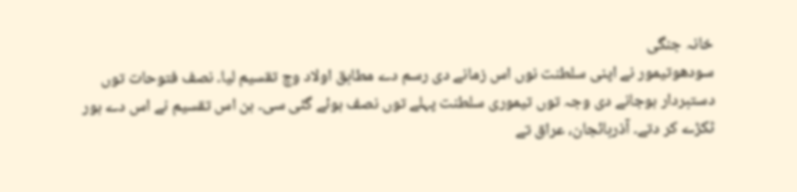خانہ جنگی
سودھوتیمور نے اپنی سلطنت نوں اس زمانے دی رسم دے مطابق اولاد وچ تقسیم لیا۔ نصف فتوحات توں دستبردار ہوجانے دی وجہ توں تیموری سلطنت پہلے توں نصف ہوئے گئی سی۔ ہن اس تقسیم نے اس دے ہور ٹکڑے کر دتے۔ آذربائجان، عراق تے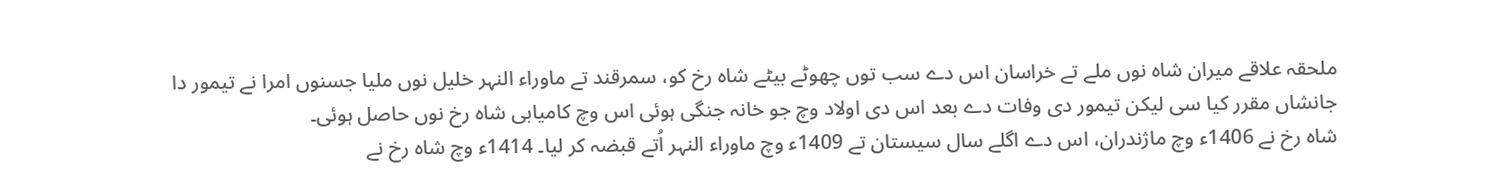ملحقہ علاقے میران شاہ نوں ملے تے خراسان اس دے سب توں چھوٹے بیٹے شاہ رخ کو، سمرقند تے ماوراء النہر خلیل نوں ملیا جسنوں امرا نے تیمور دا جانشاں مقرر کیا سی لیکن تیمور دی وفات دے بعد اس دی اولاد وچ جو خانہ جنگی ہوئی اس وچ کامیابی شاہ رخ نوں حاصل ہوئی۔
شاہ رخ نے 1406ء وچ ماژندران، اس دے اگلے سال سیستان تے 1409ء وچ ماوراء النہر اُتے قبضہ کر ليا۔ 1414ء وچ شاہ رخ نے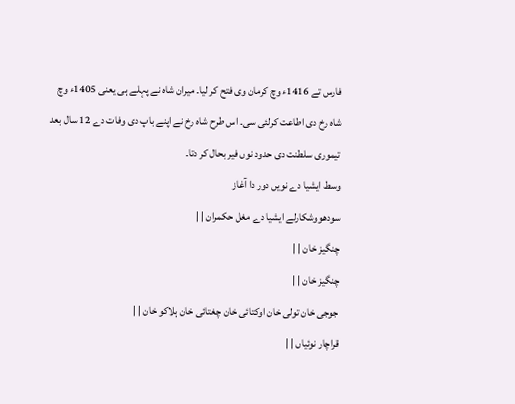فارس تے 1416ء وچ کرمان وی فتح کر ليا۔ میران شاہ نے پہلے ہی یعنی 1405ء وچ شاہ رخ دی اطاعت کرلئی سی۔ اس طرح شاہ رخ نے اپنے باپ دی وفات دے 12 سال بعد تیموری سلطنت دی حدود نوں فیر بحال کر دتا۔
وسط ایشیا دے نويں دور دا آغاز
سودھووشکارلے ایشیا دے مغل حکمران | |
چنگیز خان | |
چنگیز خان | |
جوجی خان تولی خان اوکتائی خان چغتائی خان ہلاکو خان | |
قراچار نوئیاں | |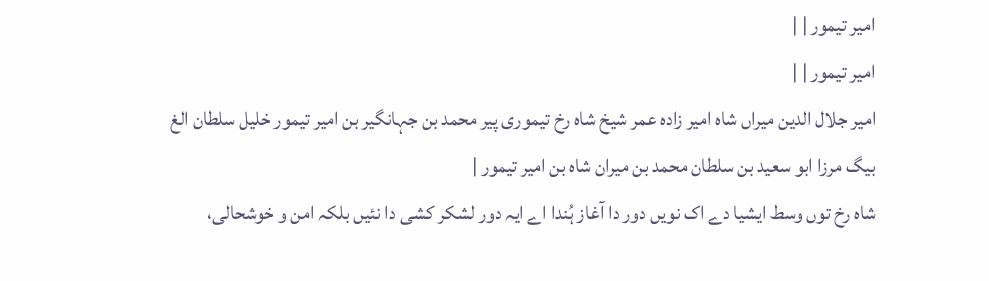امیر تیمور | |
امیر تیمور | |
امیر جلال الدین میراں شاہ امیر زادہ عمر شیخ شاہ رخ تیموری پیر محمد بن جہانگیر بن امیر تیمور خلیل سلطان الغ بیگ مرزا ابو سعید بن سلطان محمد بن میران شاہ بن امیر تیمور |
شاہ رخ توں وسط ایشیا دے اک نويں دور دا آغاز ہُندا اے ایہ دور لشکر کشی دا نئيں بلکہ امن و خوشحالی،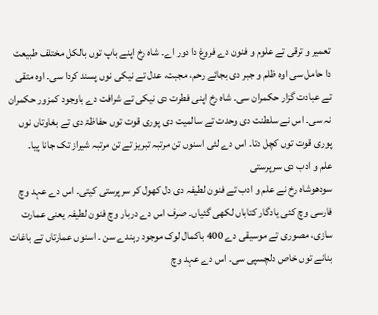تعمیر و ترقی تے علوم و فنون دے فروغ دا دور اے۔ شاہ رخ اپنے باپ توں بالکل مختلف طبیعت دا حامل سی اوہ ظلم و جبر دی بجائے رحم، مجبت، عدل تے نیکی نوں پسند کردا سی۔ اوہ متقی تے عبادت گزار حکمران سی۔ شاہ رخ اپنی فطرت دی نیکی تے شرافت دے باوجود کمزور حکمران نہ سی۔ اس نے سلطنت دی وحدت تے سالمیت دی پوری قوت توں حفاظۃ دی تے بغاوتاں نوں پوری قوت توں کچل دتا۔ اس دے لئی اسنوں تن مرتبہ تبریز تے تن مرتبہ شیراز تک جانا پيا۔
علم و ادب دی سرپرستی
سودھوشاہ رخ نے علم و ادب تے فنون لطیفہ دی دل کھول کر سرپرستی کيتی۔ اس دے عہد وچ فارسی وچ کئی یادگار کتاباں لکھی گئياں۔ صرف اس دے دربار وچ فنون لطیفہ یعنی عمارت سازی، مصوری تے موسیقی دے 400 باکمال لوک موجود رہندے سن ۔ اسنوں عمارتاں تے باغات بنانے توں خاص دلچسپی سی۔ اس دے عہد وچ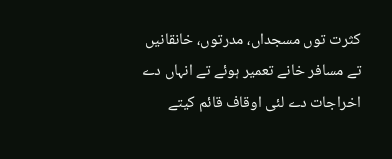کثرت توں مسجداں، مدرتوں، خانقانيں تے مسافر خانے تعمیر ہوئے تے انہاں دے اخراجات دے لئی اوقاف قائم کیتے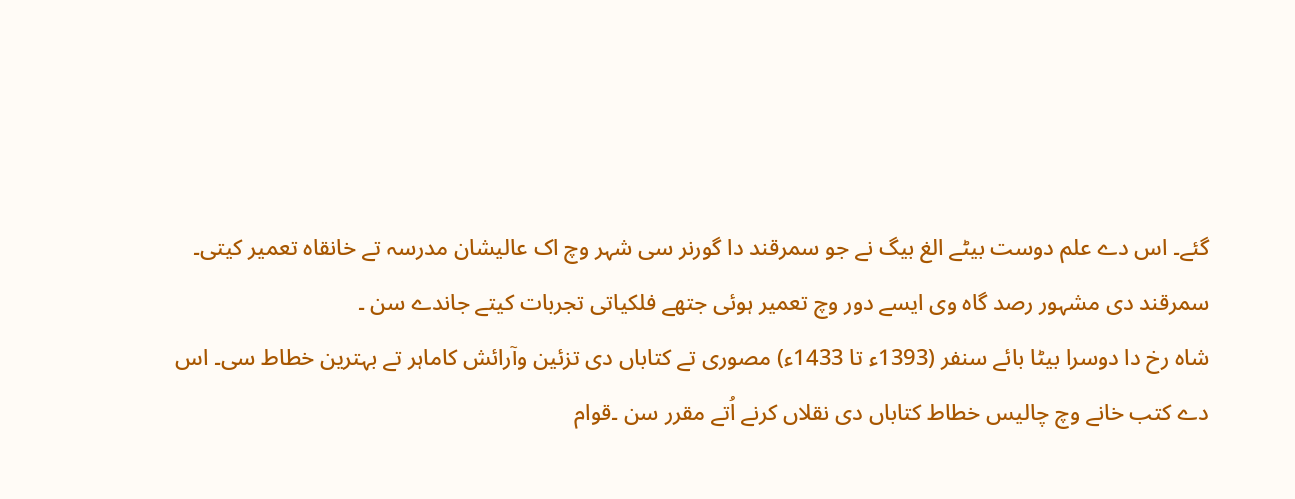گئے۔ اس دے علم دوست بیٹے الغ بیگ نے جو سمرقند دا گورنر سی شہر وچ اک عالیشان مدرسہ تے خانقاہ تعمیر کيتی۔ سمرقند دی مشہور رصد گاہ وی ايسے دور وچ تعمیر ہوئی جتھے فلکیاتی تجربات کیتے جاندے سن ۔
شاہ رخ دا دوسرا بیٹا بائے سنفر (1393ء تا 1433ء) مصوری تے کتاباں دی تزئین وآرائش کاماہر تے بہترین خطاط سی۔ اس دے کتب خانے وچ چالیس خطاط کتاباں دی نقلاں کرنے اُتے مقرر سن ۔قوام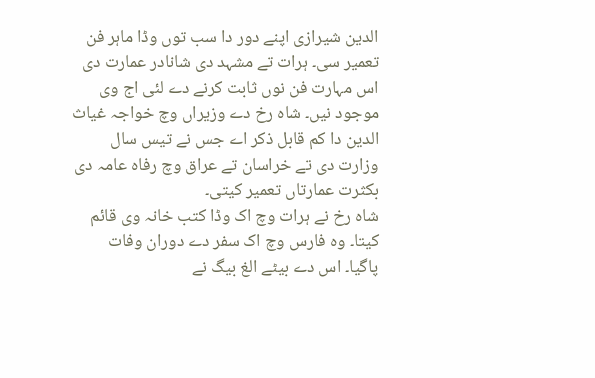الدین شیرازی اپنے دور دا سب توں وڈا ماہر فن تعمیر سی۔ ہرات تے مشہد دی شانادر عمارت دی اس مہارت فن نوں ثابت کرنے دے لئی اج وی موجود نيں۔ شاہ رخ دے وزیراں وچ خواجہ غیاث الدین دا کم قابل ذکر اے جس نے تیس سال وزارت دی تے خراسان تے عراق وچ رفاہ عامہ دی بکثرت عمارتاں تعمیر کيتی۔
شاہ رخ نے ہرات وچ اک وڈا کتب خانہ وی قائم کيتا۔ وہ فارس وچ اک سفر دے دوران وفات پاگیا۔ اس دے بیٹے الغ بیگ نے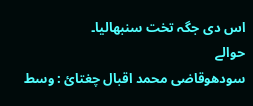اس دی جگہ تخت سنبھالیا۔
حوالے
سودھوقاضی محمد اقبال چغتائ : وسط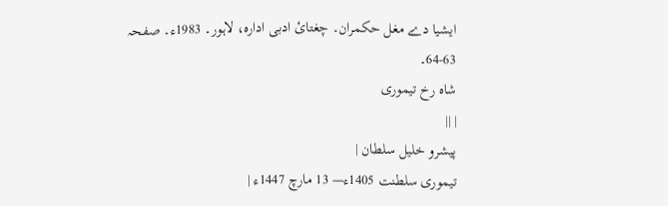ایشیا دے مغل حکمران۔ چغتائ ادبی ادارہ، لاہور۔ 1983ء۔ صفحہ 63-64۔
شاہ رخ تیموری
| ||
پیشرو خلیل سلطان |
تیموری سلطنت 1405ء— 13 مارچ 1447ء |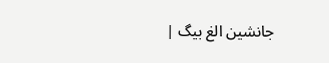جانشین الغ بیگ |